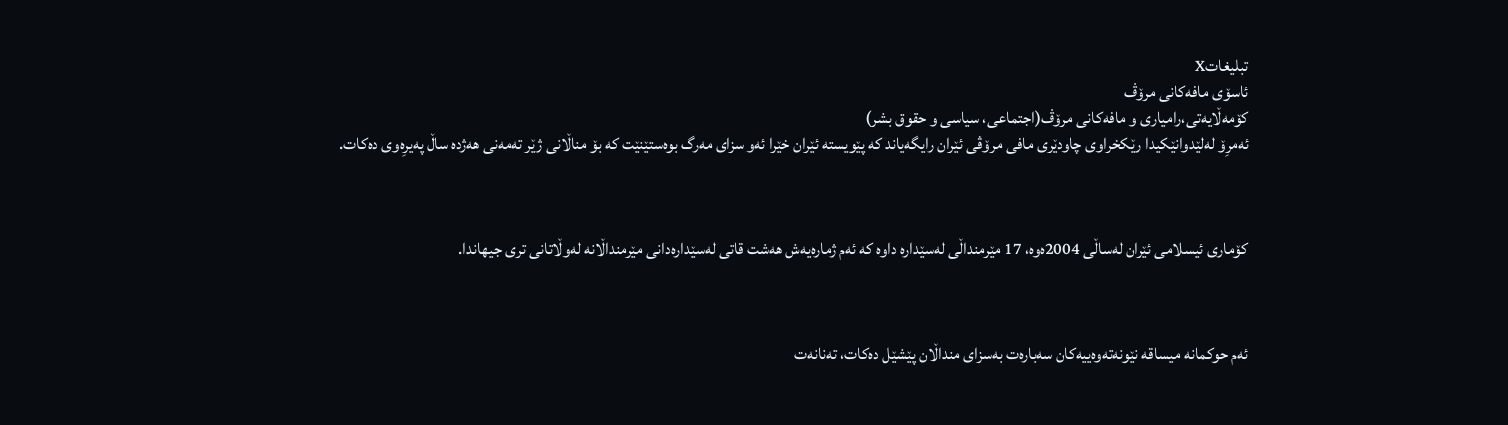تبليغاتX
ئاسۆی مافه‌کانی مرۆڤ
كۆمه‌ڵایه‌تی،رامیاری و مافه‌کانی مرۆڤ(اجتماعی، سیاسی و حقوق بشر)
ئه‌مرِۆ له‌لێدوانێكیدا رێكخراوی چاودێری مافی مرۆڤی ئێران رایگه‌یاند كه‌ پێویسته‌ ئێران خێرا ئه‌و سزای مه‌رگ بوه‌ستێنێت كه‌ بۆ مناڵانی ژێر ته‌مه‌نی هه‌ژده‌ ساڵ په‌یرِه‌وی ده‌كات.



كۆماری ئیسلامی ئێران له‌ساڵی 2004ه‌وه‌، 17 مێرمنداڵی له‌سێداره‌ داوه‌ كه‌ ئه‌م ژماره‌یه‌ش هه‌شت قاتی له‌سێداره‌دانی مێرمنداڵانه‌ له‌وڵاتانی تری جیهاندا.



ئه‌م حوكمانه‌ میساقه‌ نێونه‌ته‌وه‌ییه‌كان سه‌باره‌ت به‌سزای منداڵان پێشێل ده‌كات، ته‌نانه‌ت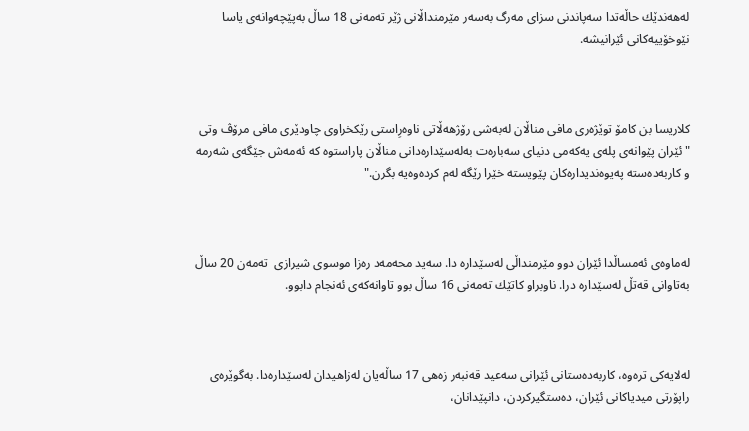له‌هه‌ندێك حاڵه‌تدا سه‌پاندنی سزای مه‌رگ به‌سه‌ر مێرمنداڵانی ژێر ته‌مه‌نی 18 ساڵ به‌پێچه‌وانه‌ی یاسا نێوخۆییه‌كانی ئێرانیشه‌.



كلاریسا بن كامۆ توێژه‌ری مافی مناڵان له‌به‌شی رۆژهه‌ڵاتی ناوه‌رِاستی رێكخراوی چاودێری مافی مرۆڤ وتی "ئێران پێوانه‌ی پله‌ی یه‌كه‌می دنیای سه‌باره‌ت به‌له‌سێداره‌دانی مناڵان پاراستوه‌ كه‌ ئه‌مه‌ش جێگه‌ی شه‌رمه‌ و كاربه‌ده‌سته‌ په‌یوه‌ندیداره‌كان پێویسته‌ خێرا رێگه‌ له‌م كرده‌وه‌یه‌ بگرن."



له‌ماوه‌ی ئه‌مساڵدا ئێران دوو مێرمنداڵی له‌سێداره‌ دا. سه‌ید محه‌مه‌د ره‌زا موسوی شیرازی  ته‌مه‌ن 20 ساڵ به‌تاوانی قه‌تڵ له‌سێداره‌ درا. ناوبراو كاتێك ته‌مه‌نی 16 ساڵ بوو تاوانه‌كه‌ی ئه‌نجام دابوو.



له‌لایه‌كی تره‌وه‌، كاربه‌ده‌ستانی ئێرانی سه‌عید قه‌نبه‌ر زه‌هی 17 ساڵه‌یان له‌زاهیدان له‌سێداره‌دا. به‌گوێره‌ی راپۆرتی میدیاكانی ئێران، ده‌ستگیركردن، دانپێدانان،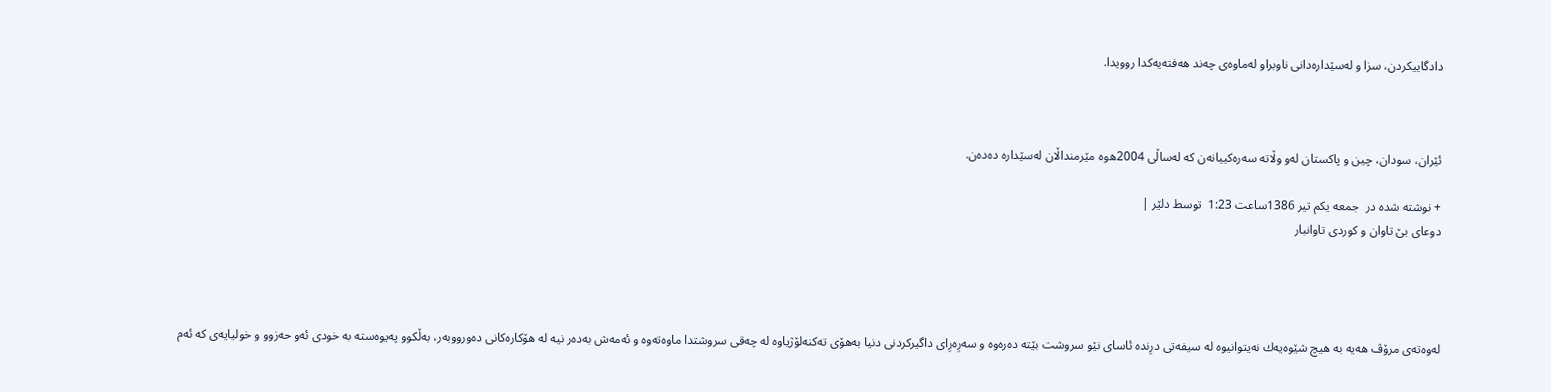دادگاییكردن، سزا و له‌سێداره‌دانی ناوبراو له‌ماوه‌ی چه‌ند هه‌فته‌یه‌كدا روویدا.



ئێران، سودان، چین و پاكستان له‌و وڵاته‌ سه‌ره‌كییانه‌ن كه‌ له‌ساڵی 2004ه‌وه‌ مێرمنداڵان له‌سێداره‌ ده‌ده‌ن.

+ نوشته شده در  جمعه یکم تیر 1386ساعت 1:23  توسط دلێر |
دوعاى بێ تاوان و كوردى تاوانبار




له‌وه‌ته‌ى مرۆڤ هه‌یه‌ به‌ هیچ شێوه‌یه‌ك نه‌یتوانیوه‌ له‌ سیفه‌تى درِنده‌ ئاساى نێو سروشت بێته‌ ده‌ره‌وه‌ و سه‌رِه‌رِاى داگیركردنى دنیا به‌هۆى ته‌كنه‌لۆژیاوه‌ له‌ چه‌قى سروشتدا ماوه‌ته‌وه‌ و ئه‌مه‌ش به‌ده‌ر نیه‌ له‌ هۆكاره‌كانى ده‌ورووبه‌ر، به‌ڵكوو په‌یوه‌سته‌ به‌ خودى ئه‌و حه‌زوو و خولیایه‌ى كه‌ ئه‌م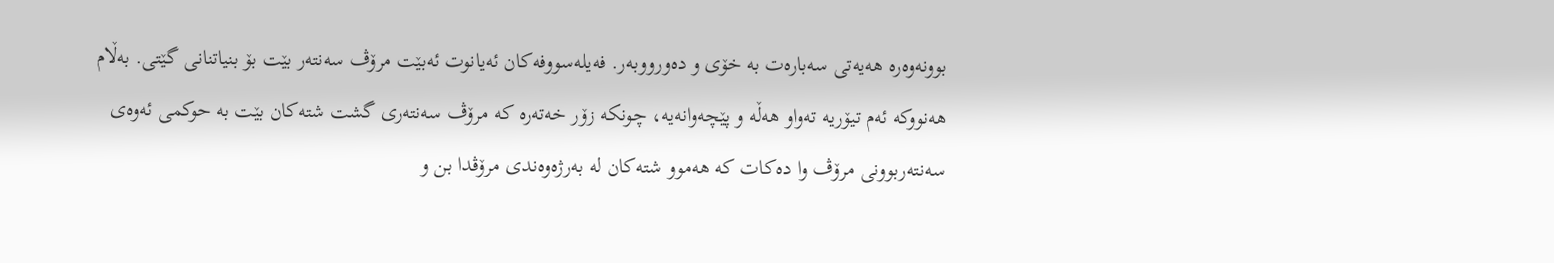بوونه‌وه‌ره‌ هه‌یه‌تى سه‌باره‌ت به‌ خۆى و ده‌ورووبه‌ر. فه‌یله‌سووفه‌كان ئه‌یانوت ئه‌بێت مرۆڤ سه‌نته‌ر بێت بۆ بنیاتنانى گێتى. به‌ڵام هه‌نووكه‌ ئه‌م تیۆریه‌ ته‌واو هه‌ڵه‌ و پێچه‌وانه‌یه‌، چونكه‌ زۆر خه‌ته‌ره‌ كه‌ مرۆڤ سه‌نته‌رى گشت شته‌كان بێت به‌ حوكمى ئه‌وه‌ى سه‌نته‌ربوونى مرۆڤ وا ده‌كات كه‌ هه‌موو شته‌كان له‌ به‌رژه‌وه‌ندى مرۆڤدا بن و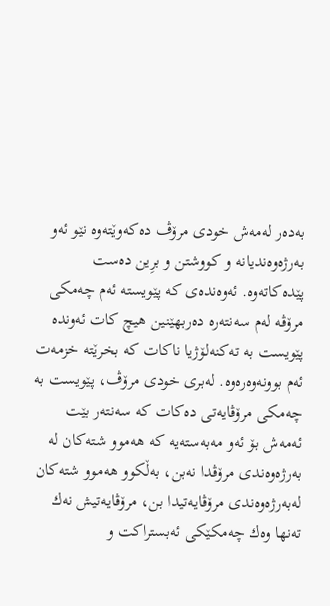به‌ده‌ر له‌مه‌ش خودى مرۆڤ ده‌كه‌وێته‌وه‌ نێو ئه‌و به‌رژه‌وه‌ندیانه‌ و كووشتن و برِین ده‌ست پێده‌كاته‌وه‌. ئه‌وه‌نده‌ى كه‌ پێویسته‌ ئه‌م چه‌مكى مرۆڤه‌ له‌م سه‌نته‌ره‌ ده‌ربهێنین هیچ كات ئه‌ونده‌ پێویست به‌ ته‌كنه‌لۆژیا ناكات كه‌ بخرێته‌ خزمه‌ت ئه‌م بوونه‌وه‌ره‌وه‌. له‌برى خودى مرۆڤ، پێویست به‌ چه‌مكى مرۆڤایه‌تى ده‌كات كه‌ سه‌نته‌ر بێت ئه‌مه‌ش بۆ ئه‌و مه‌به‌سته‌یه‌ كه‌ هه‌موو شته‌كان له‌ به‌رژه‌وه‌ندى مرۆڤدا نه‌بن، به‌ڵكوو هه‌موو شته‌كان له‌به‌رژه‌وه‌ندى مرۆڤایه‌تیدا بن، مرۆڤایه‌تیش نه‌ك ته‌نها وه‌ك چه‌مكێكى ئه‌بستراكت و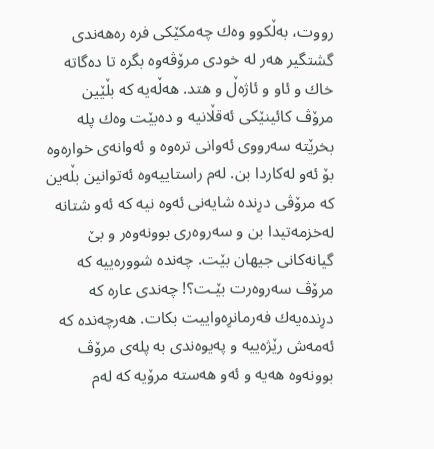رووت، به‌ڵكوو وه‌ك چه‌مكێكى فره‌ ره‌هه‌ندى گشتگیر هه‌ر له‌ خودى مرۆڤه‌وه‌ بگره‌ تا ده‌گاته‌ خاك و ئاو و ئاژه‌ڵ و هتد. هه‌ڵه‌یه‌ كه‌ بڵێین مرۆڤ كائینێكى ئه‌قڵانیه‌ و ده‌بێت وه‌ك پله‌ بخرێته‌ سه‌رووى ئه‌وانى تره‌وه‌ و ئه‌وانه‌ى خواره‌وه‌ بۆ ئه‌و له‌كاردا بن. له‌م راستاییه‌وه‌ ئه‌توانین بڵه‌ین كه‌ مرۆڤى درِنده‌ شایه‌نى ئه‌وه‌ نیه‌ كه‌ ئه‌و شتانه‌ له‌خزمه‌تیدا بن و سه‌روه‌رى بوونه‌وه‌ر و بێ گیانه‌كانى جیهان بێت. چه‌نده‌ شووره‌ییه‌ كه‌ مرۆڤ سه‌روه‌رت بێـت؟! چه‌ندى عاره‌ كه‌ درِنده‌یه‌ك فه‌رمانرِه‌واییت بكات. هه‌رچه‌نده‌ كه‌ ئه‌مه‌ش رێژه‌ییه‌ و په‌یوه‌ندى به‌ پله‌ى مرۆڤ بوونه‌وه‌ هه‌یه‌ و ئه‌و هه‌سته‌ مرۆیه‌ كه‌ له‌م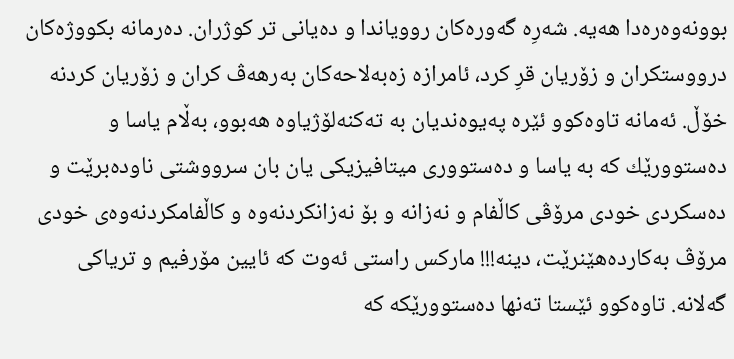بوونه‌وه‌ره‌دا هه‌یه‌. شه‌رِه‌ گه‌وره‌كان روویاندا و ده‌یانى تر كوژران. ده‌رمانه‌ بكووژه‌كان درووستكران و زۆریان قرِ كرد، ئامرازه‌ زه‌به‌لاحه‌كان به‌رهه‌ڤ كران و زۆریان كردنه‌ خۆڵ. ئه‌مانه‌ تاوه‌كوو ئێره‌ په‌یوه‌ندیان به‌ ته‌كنه‌لۆژیاوه‌ هه‌بوو، به‌ڵام یاسا و ده‌ستوورێك كه‌ به‌ یاسا و ده‌ستوورى میتافیزیكى یان بان سرووشتى ناوده‌برێت و ده‌سكردى خودى مرۆڤى كاڵفام و نه‌زانه‌ و بۆ نه‌زانكردنه‌وه‌ و كاڵفامكردنه‌وه‌ى خودى مرۆڤ به‌كارده‌هێنرێت، دینه‌!!! ماركس راستى ئه‌وت كه‌ ئایین مۆرفیم و تریاكى گه‌لانه‌. تاوه‌كوو ئێستا ته‌نها ده‌ستوورێكه‌ كه‌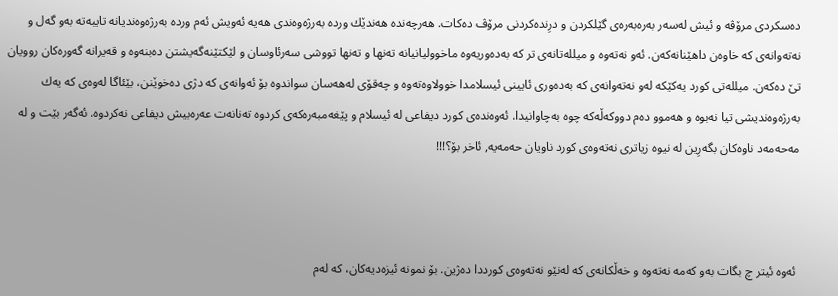ده‌سكردى مرۆڤه‌ و ئیش له‌سه‌ر به‌ره‌به‌ره‌ى گێلكردن و درِنده‌كردنى مرۆڤ ده‌كات. هه‌رچه‌نده‌ هه‌ندێك ورده‌ به‌رژه‌وه‌ندى هه‌یه‌ ئه‌ویش ئه‌م ورده‌ به‌رژه‌وه‌ندیانه‌ تایبه‌ته‌ به‌و گه‌ل و نه‌ته‌وانه‌ى كه‌ خاوه‌ن داهێنانه‌كه‌ن. ئه‌و نه‌ته‌وه‌ و میلله‌تانه‌ى تر كه‌ به‌ده‌وریه‌وه‌ ماخوولیانیانه‌ ته‌نها و ته‌نها تووشى سه‌رئاوسان و لێكتێنه‌گه‌یشتن ده‌بنه‌وه‌ و قه‌یرانه‌ گه‌وره‌كان روویان تێ ده‌كه‌ن. میلله‌تى كورد یه‌كێكه‌ له‌و نه‌ته‌وانه‌ى كه‌ به‌ده‌ورى ئایینى ئیسلامدا خوولاوه‌ته‌وه‌ و چه‌قۆى له‌هه‌سان سواندوه‌ بۆ ئه‌وانه‌ى كه‌ دژى ده‌خوێنن، بێئاگا له‌وه‌ى كه‌ یه‌ك به‌رژه‌وه‌ندیشى تیا نه‌بوه‌ و هه‌موو ده‌م دووكه‌ڵه‌كه‌ چوه‌ به‌چاوانیدا. ئه‌وه‌نده‌ى كورد دیفاعى له‌ ئیسلام و پێغه‌مبه‌ره‌كه‌ى كردوه‌ ته‌نانه‌ت عه‌ره‌بیش دیفاعى نه‌كردوه‌. ئه‌گه‌ر بێت و له‌ مه‌حه‌مه‌د ناوه‌كان بگه‌رِین له‌ نیوه‌ زیاترى نه‌ته‌وه‌ى كورد ناویان حه‌مه‌یه‌, ئاخر بۆ؟!!!



 ئه‌وه‌ ئیتر چ بگات به‌و كه‌مه‌ نه‌ته‌وه‌ و خه‌ڵكانه‌ى كه‌ له‌نێو نه‌ته‌وه‌ى كورددا ده‌ژین. بۆ نمونه‌ ئیزه‌دیه‌كان، كه‌ له‌م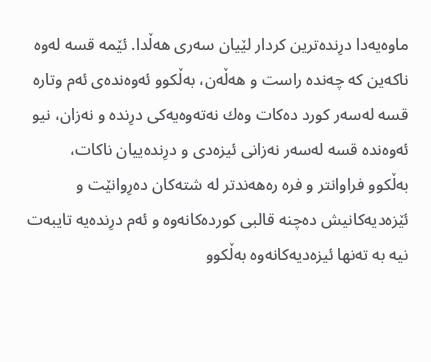ماوه‌یه‌دا درِنده‌ترین كردار لێیان سه‌رى هه‌ڵدا. ئێمه‌ قسه‌ له‌وه‌ ناكه‌ین كه‌ چه‌نده‌ راست و هه‌ڵه‌ن، به‌ڵكوو ئه‌وه‌نده‌ى ئه‌م وتاره‌ قسه‌ له‌سه‌ر كورد ده‌كات وه‌ك نه‌ته‌وه‌یه‌كى درِنده‌ و نه‌زان، نیو ئه‌وه‌نده‌ قسه‌ له‌سه‌ر نه‌زانى ئیزه‌دى و درِنده‌ییان ناكات، به‌ڵكوو فراوانتر و فره‌ ره‌هه‌ندتر له‌ شته‌كان ده‌رِوانێت و ئێزه‌دیه‌كانیش ده‌چنه‌ قالبى كورده‌كانه‌وه‌ و ئه‌م درِنده‌یه‌ تایبه‌ت نیه‌ به‌ ته‌نها ئیزه‌دیه‌كانه‌وه‌ به‌ڵكوو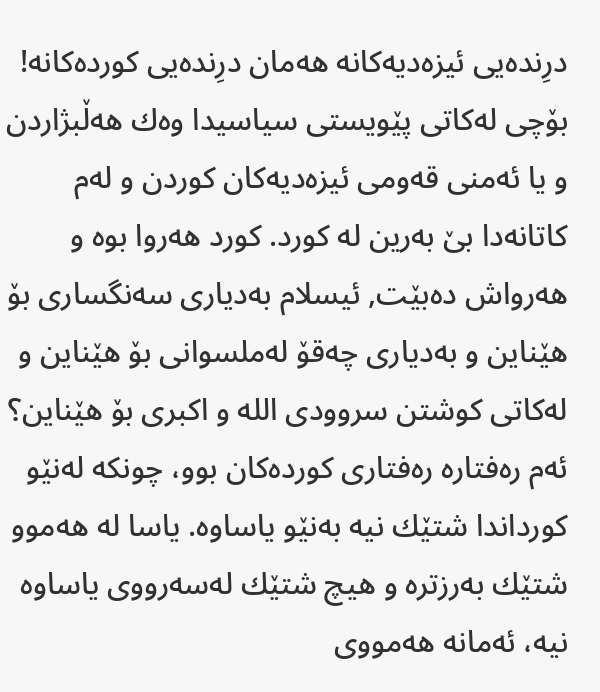درِنده‌یى ئیزه‌دیه‌كانه‌ هه‌مان درِنده‌یى كورده‌كانه‌! بۆچى له‌كاتى پێویستى سیاسیدا وه‌ك هه‌ڵبژاردن و یا ئه‌منى قه‌ومى ئیزه‌دیه‌كان كوردن و له‌م كاتانه‌دا بێ به‌رین له‌ كورد. كورد هه‌روا بوه‌ و هه‌رواش ده‌بێت, ئیسلام به‌دیارى سه‌نگسارى بۆ هێناین و به‌دیارى چه‌قۆ له‌ملسوانى بۆ هێناین و له‌كاتى كوشتن سروودى الله‌ و اكبرى بۆ هێناین؟ ئه‌م ره‌فتاره‌ ره‌فتارى كورده‌كان بوو، چونكه‌ له‌نێو كورداندا شتێك نیه‌ به‌نێو یاساوه‌. یاسا له‌ هه‌موو شتێك به‌رزتره‌ و هیچ شتێك له‌سه‌رووى یاساوه‌ نیه‌، ئه‌مانه‌ هه‌مووى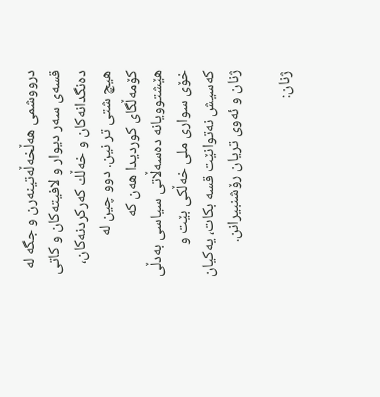درووشمى هه‌ڵخه‌ڵه‌تینه‌رن و جگه‌ له‌ قسه‌ى سه‌ر دیوار و لافیته‌كان و كاتى ده‌نگدانه‌كان و خه‌ڵك كه‌ركردنه‌كان، هیچ شتى تر نین. دوو چین له‌ كۆمه‌ڵگاى كوردیدا هه‌ن كه‌ هێشتوویانه‌ ده‌سه‌ڵاتى سیاسى به‌دڵى خۆى سوارى ملى خه‌ڵكى بێت و كه‌سیش نه‌توانێت قسه‌ بكات، یه‌كیان ژنان و ئه‌وى تریان رۆشنبیرانن.

ژنان: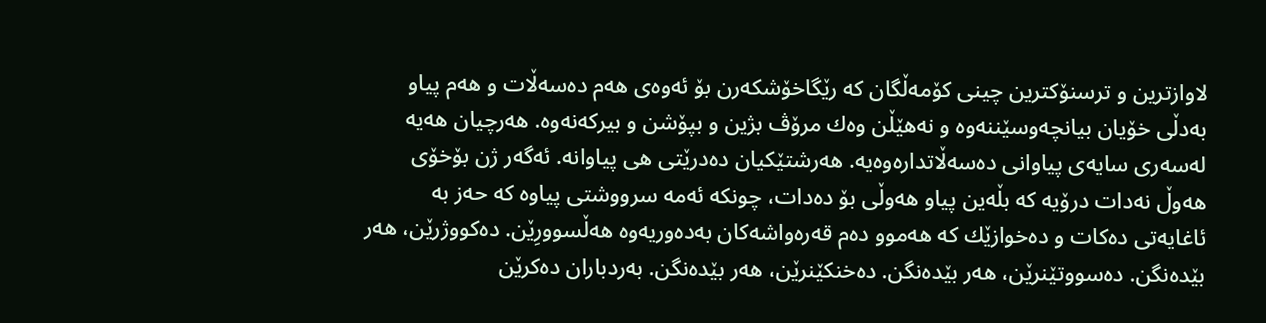لاوازترین و ترسنۆكترین چینى كۆمه‌ڵگان كه‌ رێگاخۆشكه‌رن بۆ ئه‌وه‌ى هه‌م ده‌سه‌ڵات و هه‌م پیاو به‌دڵى خۆیان بیانچه‌وسێننه‌وه‌ و نه‌هێڵن وه‌ك مرۆڤ بژین و بپۆشن و بیركه‌نه‌وه‌. هه‌رچیان هه‌یه‌ له‌سه‌رى سایه‌ى پیاوانى ده‌سه‌ڵاتداره‌وه‌یه‌. هه‌رشتێكیان ده‌درێتى هى پیاوانه‌. ئه‌گه‌ر ژن بۆخۆى هه‌وڵ نه‌دات درۆیه‌ كه‌ بڵه‌ین پیاو هه‌وڵى بۆ ده‌دات، چونكه‌ ئه‌مه‌ سرووشتى پیاوه‌ كه‌ حه‌ز به‌ ئاغایه‌تى ده‌كات و ده‌خوازێك كه‌ هه‌موو ده‌م قه‌ره‌واشه‌كان به‌ده‌وریه‌وه‌ هه‌ڵسوورِێن. ده‌كووژرێن، هه‌ر بێده‌نگن. ده‌سووتێنرێن، هه‌ر بێده‌نگن. ده‌خنكێنرێن، هه‌ر بێده‌نگن. به‌ردباران ده‌كرێن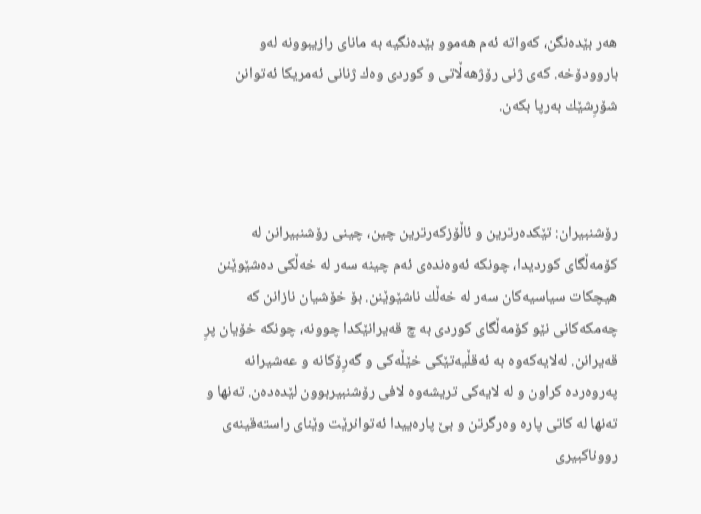هه‌ر بێده‌نگن، كه‌واته‌ ئه‌م هه‌موو بێده‌نگیه‌ به‌ ماناى رازیبوونه‌ له‌و باروودۆخه‌. كه‌ى ژنى رۆژهه‌ڵاتى و كوردى وه‌ك ژنانى ئه‌مریكا ئه‌توانن شۆرِشێك به‌رپا بكه‌ن.



رۆشنبیران: تێكده‌رترین و ئاڵۆزكه‌رترین چین، چینى رۆشنبیرانن له‌ كۆمه‌ڵگاى كوردیدا، چونكه‌ ئه‌وه‌نده‌ى ئه‌م چینه‌ سه‌ر له‌ خه‌ڵكى ده‌شێوێنن هیچكات سیاسیه‌كان سه‌ر له‌ خه‌ڵك ناشێوێنن. بۆ خۆشیان نازانن كه‌ چه‌مكه‌كانى نێو كۆمه‌ڵگاى كوردى به‌ چ قه‌یرانێكدا چوونه‌، چونكه‌ خۆیان پرِ قه‌یرانن. له‌لایه‌كه‌وه‌ به‌ ئه‌قڵیه‌تێكى خێڵه‌كى و گه‌رِۆكانه‌ و عه‌شیرانه‌ په‌روه‌رده‌ كراون و له‌ لایه‌كى تریشه‌وه‌ لافى رۆشنبیربوون لێده‌ده‌ن. ته‌نها و ته‌نها له‌ كاتى پاره‌ وه‌رگرتن و بێ پاره‌ییدا ئه‌توانرێت وێناى راسته‌قینه‌ى رووناكبیرى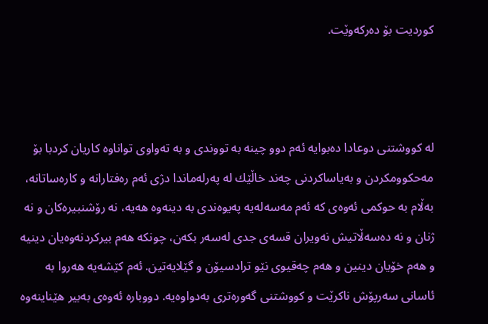كوردیت بۆ ده‌ركه‌وێت.



له‌ كووشتنى دوعادا ده‌بوایه‌ ئه‌م دوو چینه‌ به‌ تووندى و به‌ ته‌واوى تواناوه‌ كاریان كردبا بۆ مه‌حكوومكردن و به‌یاساكردنى چه‌ند خاڵێك له‌ په‌رله‌ماندا دژى ئه‌م ره‌فتارانه‌ و كاره‌ساتانه‌، به‌ڵام به‌ حوكمى ئه‌وه‌ى كه‌ ئه‌م مه‌سه‌له‌یه‌ په‌یوه‌ندى به‌ دینه‌وه‌ هه‌یه‌، نه‌ رۆشنبیره‌كان و نه‌ ژنان و نه‌ ده‌سه‌ڵاتیش نه‌ویران قسه‌ى جدى له‌سه‌ر بكه‌ن، چونكه‌ هه‌م بیركردنه‌وه‌یان دینیه‌ و هه‌م خۆیان دینین و هه‌م چه‌قیوى نێو ترادسیۆن و گێلایه‌تین. ئه‌م كێشه‌یه‌ هه‌روا به‌ ئاسانى سه‌رپۆش ناكرێت و كووشتنى گه‌وره‌ترى به‌دواوه‌یه‌. دووباره‌ ئه‌وه‌ى به‌بیر هێناینه‌وه‌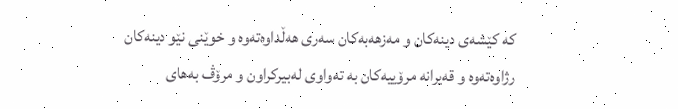كه‌ كێشه‌ى دینه‌كان و مه‌زهه‌به‌كان سه‌رى هه‌ڵداوه‌ته‌وه‌ و خوێنى نێو دینه‌كان رژاوه‌ته‌وه‌ و قه‌یرانه‌ مرۆییه‌كان به‌ ته‌واوى له‌بیركراون و مرۆڤ به‌هاى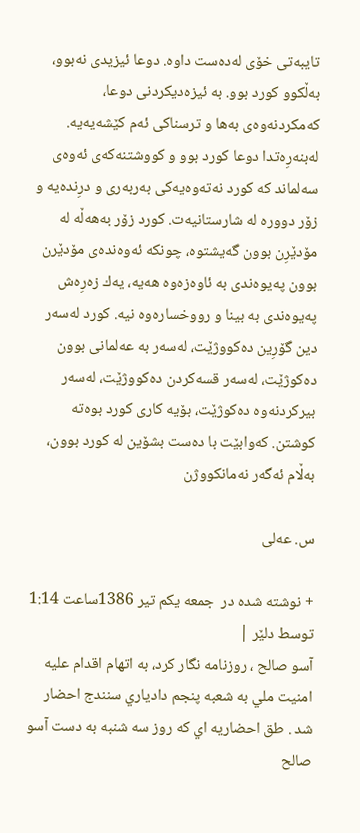تایبه‌تى خۆى له‌ده‌ست داوه‌. دوعا ئیزیدى نه‌بوو، به‌ڵكوو كورد بوو. به‌ ئیزه‌دیكردنى دوعا، كه‌مكردنه‌وه‌ى به‌ها و ترسناكى ئه‌م كێشه‌یه‌یه‌. له‌بنه‌رِه‌تدا دوعا كورد بوو و كووشتنه‌كه‌ى ئه‌وه‌ى سه‌لماند كه‌ كورد نه‌ته‌وه‌یه‌كى به‌ربه‌رى و درِنده‌یه‌ و زۆر دووره‌ له‌ شارستانیه‌ت. كورد زۆر به‌هه‌ڵه‌ له‌ مۆدێرِن بوون گه‌یشتوه‌، چونكه‌ ئه‌وه‌نده‌ى مۆدێرن بوون په‌یوه‌ندى به‌ ئاوه‌زه‌وه‌ هه‌یه‌، یه‌ك زه‌رِه‌ش په‌یوه‌ندى به‌ بینا و رووخساره‌وه‌ نیه‌. كورد له‌سه‌ر دین گۆرِین ده‌كووژێت، له‌سه‌ر به‌ عه‌لمانى بوون ده‌كوژێت، له‌سه‌ر قسه‌كردن ده‌كووژێت، له‌سه‌ر بیركردنه‌وه‌ ده‌كوژێت، بۆیه‌ كارى كورد بوه‌ته‌ كوشتن. كه‌وابێت با ده‌ست بشۆین له‌ كورد بوون، به‌ڵام ئه‌گه‌ر نه‌مانكووژن

س. عه‌لى

+ نوشته شده در  جمعه یکم تیر 1386ساعت 1:14  توسط دلێر |
آسو صالح ، روزنامه نگار كرد، به اتهام اقدام عليه امنيت ملي به شعبه پنجم دادياري سنندج احضار شد . طق احضاريه اي كه روز سه شنبه به دست آسو صالح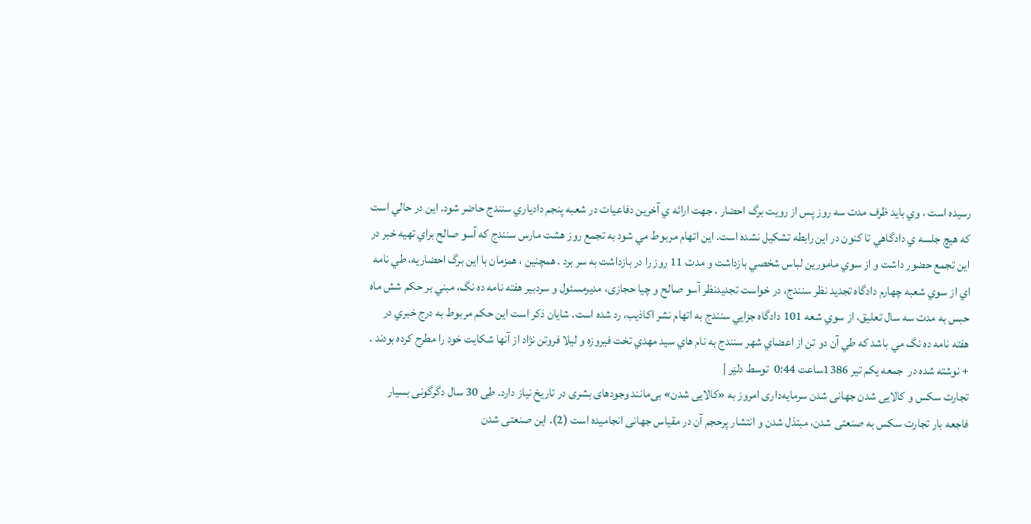رسيده است ، وي بايد ظرف مدت سه روز پس از رويت برگ احضار ، جهت ارائه ي آخرين دفاعيات در شعبه پنجم دادياري سنندج حاضر شود. اين در حالي است كه هيچ جلسه ي دادگاهي تا كنون در اين رابطه تشكيل نشده است. اين اتهام مربوط مي شود به تجمع روز هشت مارس سنندج كه آسو صالح براي تهيه خبر در اين تجمع حضور داشت و از سوي مامورين لباس شخصي بازداشت و مدت 11 روز را در بازداشت به سر برد . همچنين ، همزمان با اين برگ احضاريه، طي نامه اي از سوي شعبه چهارم دادگاه تجديد نظر سنندج، در خواست تجدیدنظر آسو صالح و چیا حجازی، مدیرمسئول و سردبیر هفته نامه ده نگ، مبني بر حكم شش ماه حبس به مدت سه سال تعليق، از سوي شعه 101 دادگاه جزايي سنندج به اتهام نشر اكاذيب، رد شده است. شايان ذكر است اين حكم مربوط به درج خبري در هفته نامه ده نگ مي باشد كه طي آن دو تن از اعضاي شهر سنندج به نام هاي سيد مهدي تخت فيروزه و ليلا فروتن نژاد از آنها شكايت خود را مطرح كرده بودند .
+ نوشته شده در  جمعه یکم تیر 1386ساعت 0:44  توسط دلێر |
تجارت سکس و کالایی شدن جهانی شدن سرمایه‌داری امروز به «کالایی شدن» بی‌مانند وجودهای بشری در تاریخ نیاز دارد. طی 30 سال دگرگونی بسیار فاجعه بار تجارت سکس به صنعتی شدن، مبتذل شدن و انتشار پرحجم آن در مقیاس جهانی انجامیده است (2). این صنعتی شدن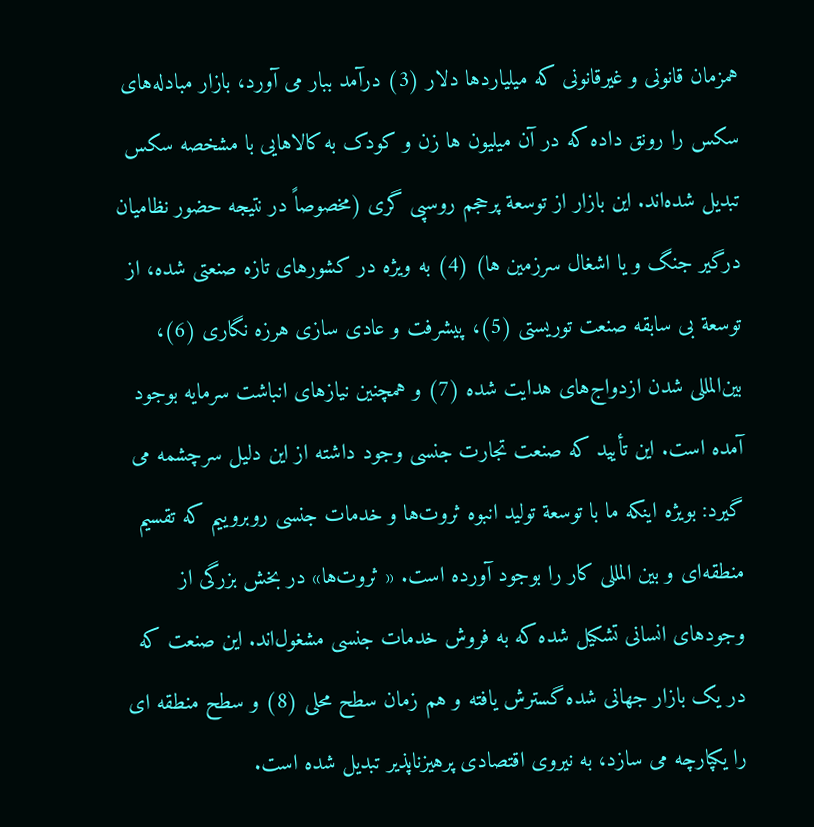همزمان قانونی و غیرقانونی که میلیاردها دلار (3) درآمد ببار می آورد، بازار مبادله‌های سکس را رونق داده که در آن میلیون ها زن و کودک به کالاهایی با مشخصه سکس تبدیل شده‌اند. این بازار از توسعة پرحجم روسپی گری (مخصوصاً در نتیجه حضور نظامیان درگیر جنگ و یا اشغال سرزمین ها) (4) به ويژه در کشورهای تازه صنعتی شده، از توسعة بی سابقه صنعت توریستی (5)، پیشرفت و عادی سازی هرزه نگاری (6)، بین‌المللی شدن ازدواج‌های هدایت شده (7) و همچنین نیازهای انباشت سرمایه بوجود آمده است. این تأیید که صنعت تجارت جنسی وجود داشته از این دلیل سرچشمه می گیرد: بويژه اینکه ما با توسعة تولید انبوه ثروت‌ها و خدمات جنسی روبروییم که تقسیم منطقه‌ای و بین المللی کار را بوجود آورده است. « ثروت‌ها» در بخش بزرگی از وجودهای انسانی تشکیل شده که به فروش خدمات جنسی مشغول‌اند. این صنعت که در یک بازار جهانی شده گسترش یافته و هم زمان سطح محلی (8) و سطح منطقه ای را یکپارچه می سازد، به نیروی اقتصادی پرهیزناپذیر تبدیل شده است.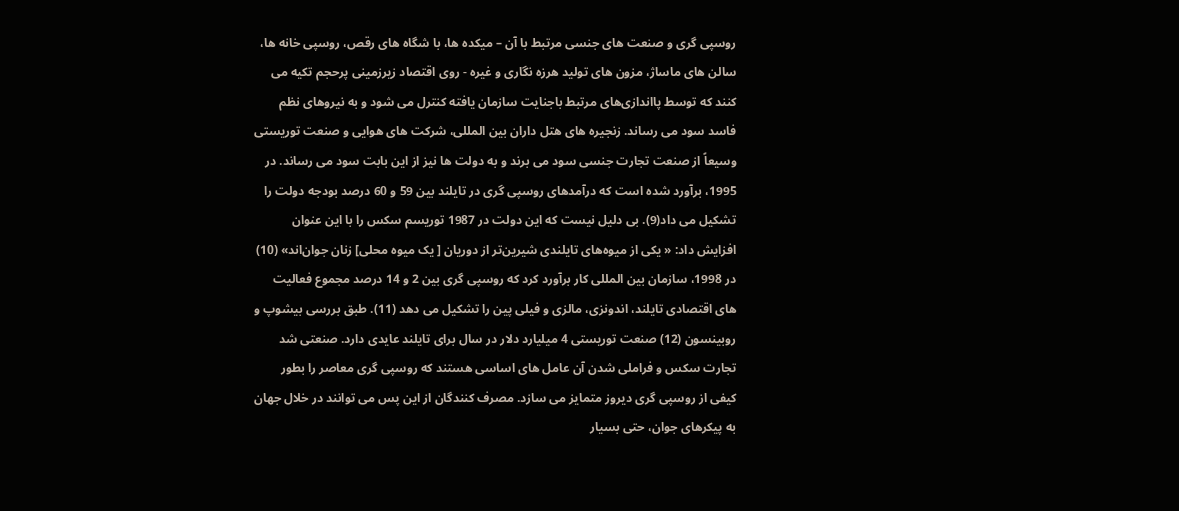روسپی گری و صنعت های جنسی مرتبط با آن – میکده ها، با شگاه های رقص، روسپی خانه ها، سالن های ماساژ، مزون های تولید هرزه نگاری و غیره - روی اقتصاد زیرزمینی پرحجم تکیه می کنند که توسط پااندازی‌های مرتبط باجنایت سازمان یافته کنترل می شود و به نیروهای نظم فاسد سود می رساند. زنجیره های هتل داران بین المللی، شرکت های هوایی و صنعت توریستی وسیعاً از صنعت تجارت جنسی سود می برند و به دولت ها نیز از این بابت سود می رساند. در 1995، برآورد شده است که درآمدهای روسپی گری در تایلند بین 59 و 60 درصد بودجه دولت را تشکیل می داد(9). بی دلیل نیست که این دولت در 1987 توریسم سکس را با این عنوان افزایش داد: « یکی از میوه‌های تایلندی شیرین‌تر از دوریان [ یک میوه محلی] زنان جوان‌اند» (10) در 1998، سازمان بین المللی کار برآورد کرد که روسپی گری بین 2 و 14 درصد مجموع فعالیت های اقتصادی تایلند، اندونزی، مالزی و فیلی پین را تشکیل می دهد (11). طبق بررسی بیشوپ و روبینسون (12) صنعت توریستی 4 میلیارد دلار در سال برای تایلند عایدی دارد. صنعتی شد تجارت سکس و فراملی شدن آن عامل های اساسی هستند که روسپی گری معاصر را بطور کیفی از روسپی گری ديروز متمایز می سازد. مصرف کنندگان از این پس می توانند در خلال جهان به پیکرهای جوان، حتی بسیار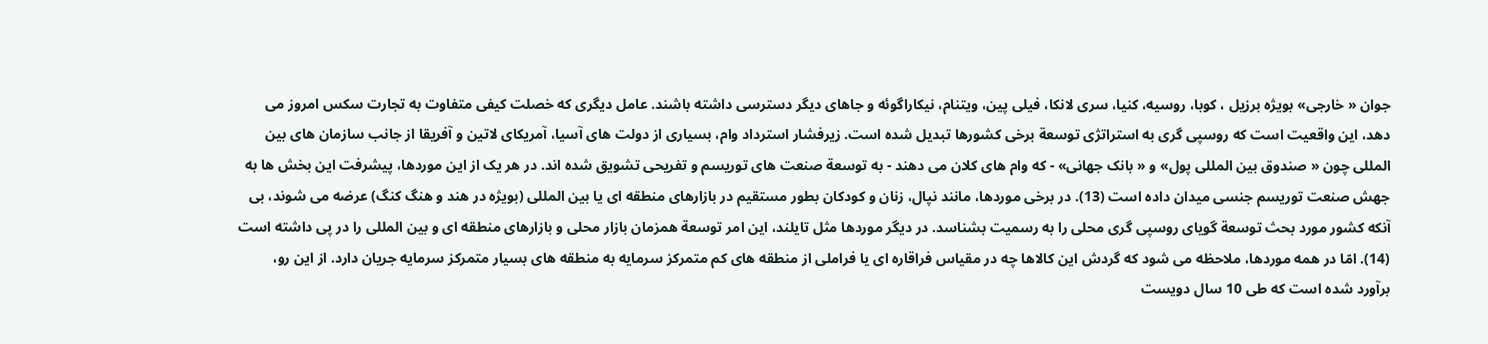جوان « خارجی» بويژه برزیل ، کوبا، روسیه، کنیا، سری لانکا، فیلی پین، ويتنام، نیکاراگوئه و جاهای دیگر دسترسی داشته باشند. عامل دیگری که خصلت کیفی متفاوت به تجارت سکس امروز می دهد، این واقعیت است که روسپی گری به استراتژی توسعة برخی کشورها تبدیل شده است. زیرفشار استرداد وام، بسیاری از دولت های آسیا، آمریکای لاتین و آفریقا از جانب سازمان های بین المللی چون « صندوق بین المللی پول» و « بانک جهانی» - که وام های کلان می دهند - به توسعة صنعت های توریسم و تفریحی تشویق شده اند. در هر یک از این موردها، پیشرفت این بخش ها به جهش صنعت توریسم جنسی ميدان داده است (13). در برخی موردها، مانند نپال، زنان و کودکان بطور مستقیم در بازارهای منطقه ای یا بین المللی (بويژه در هند و هنگ کنگ) عرضه می شوند، بی آنکه کشور مورد بحث توسعة گویای روسپی گری محلی را به رسمیت بشناسد. در دیگر موردها مثل تایلند، این امر توسعة همزمان بازار محلی و بازارهای منطقه ای و بین المللی را در پی داشته است (14). امّا در همه موردها، ملاحظه می شود که گردش این کالاها چه در مقیاس فراقاره ای یا فراملی از منطقه های کم متمرکز سرمایه به منطقه های بسیار متمرکز سرمایه جریان دارد. از این رو، برآورد شده است که طی 10 سال دویست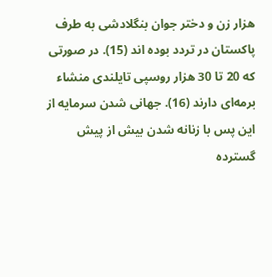هزار زن و دختر جوان بنگلادشی به طرف پاکستان در تردد بوده اند (15). در صورتی که 20 تا 30 هزار روسپی تایلندی منشاء برمه‌ای دارند (16). جهانی شدن سرمایه از این پس با زنانه شدن بیش از پیش گسترده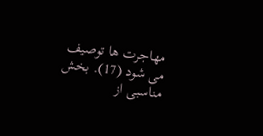مهاجرت ها توصیف می شود (17). بخش مناسبی از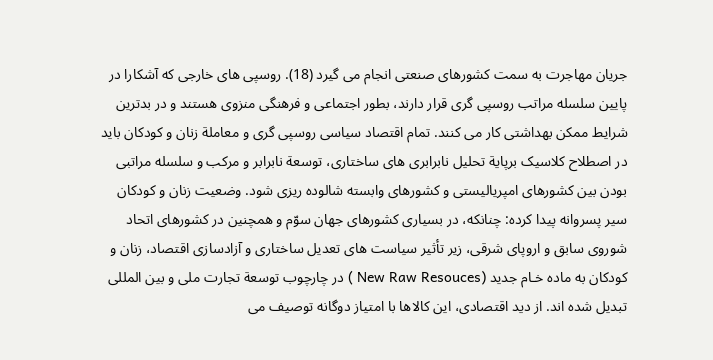جریان مهاجرت به سمت کشورهای صنعتی انجام می گیرد (18). روسپی های خارجی که آشکارا در پایین سلسله مراتب روسپی گری قرار دارند، بطور اجتماعی و فرهنگی منزوی هستند و در بدترین شرایط ممکن بهداشتی کار می کنند. تمام اقتصاد سیاسی روسپی گری و معاملة زنان و کودکان باید در اصطلاح کلاسیک برپایة تحلیل نابرابری های ساختاری، توسعة نابرابر و مرکب و سلسله مراتبی بودن بین کشورهای امپریالیستی و کشورهای وابسته شالوده ريزی شود. وضعیت زنان و کودکان سیر پسروانه پیدا کرده: چنانکه، در بسیاری کشورهای جهان سوّم و همچنین در کشورهای اتحاد شوروی سابق و اروپای شرقی، زیر تأثیر سیاست های تعدیل ساختاری و آزادسازی اقتصاد، زنان و کودکان به ماده خـام جدید (New Raw Resouces ) در چارچوب توسعة تجارت ملی و بین المللی تبدیل شده اند. از دید اقتصادی، این کالاها با امتیاز دوگانه توصیف می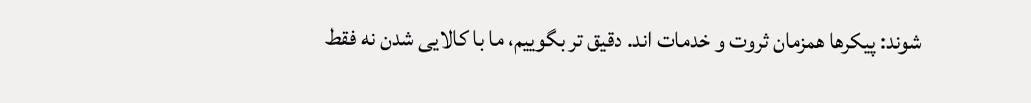شوند: پيکرها همزمان ثروت و خدمات اند. دقیق تر بگوییم، ما با کالایی شدن نه فقط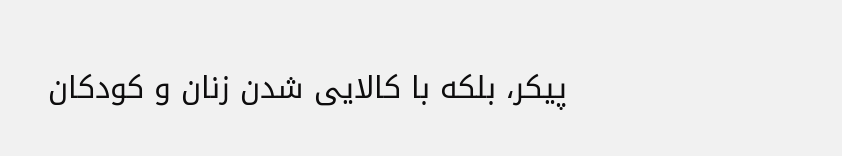پیکر، بلکه با کالایی شدن زنان و کودکان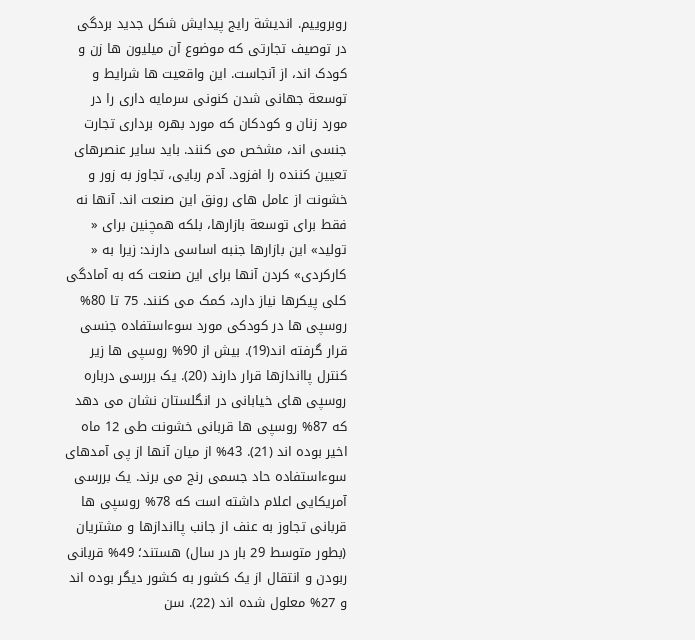روبروییم. اندیشة رایج پیدایش شکل جدید بردگی در توصیف تجارتی که موضوع آن میلیون ها زن و کودک اند، از آنجاست. این واقعیت ها شرایط و توسعة جهانی شدن کنونی سرمایه داری را در مورد زنان و کودکان که مورد بهره برداری تجارت جنسی اند، مشخص می کنند. باید سایر عنصرهای تعیین کننده را افزود. آدم ربایی، تجاوز به زور و خشونت از عامل های رونق این صنعت اند. آنها نه فقط برای توسعة بازارها، بلکه همچنین برای « تولید» این بازارها جنبه اساسی دارند: زیرا به « کارکردی» کردن آنها برای این صنعت که به آمادگی کلی پیکرها نیاز دارد، کمک می کنند. 75 تا 80% روسپی ها در کودکی مورد سوءاستفاده جنسی قرار گرفته اند(19). بیش از 90% روسپی ها زیر کنترل پااندازها قرار دارند (20). یک بررسی درباره روسپی های خیابانی در انگلستان نشان می دهد که 87% روسپی ها قربانی خشونت طی 12 ماه اخیر بوده اند (21). 43% از میان آنها از پی آمدهای سوءاستفاده حاد جسمی رنج می برند. یک بررسی آمریکایی اعلام داشته است که 78% روسپی ها قربانی تجاوز به عنف از جانب پااندازها و مشتریان (بطور متوسط 29 بار در سال) هستند؛ 49% قربانی ربودن و انتقال از یک کشور به کشور دیگر بوده اند و 27% معلول شده اند (22). سن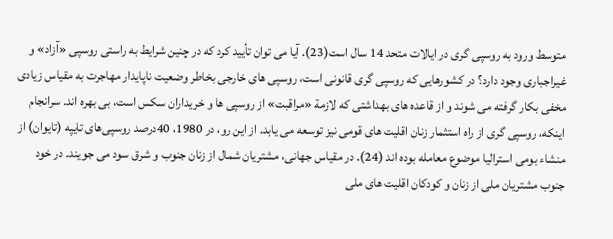متوسط ورود به روسپی گری در ایالات متحد 14 سال است(23). آیا می توان تأیید کرد که در چنین شرایط به راستی روسپی «آزاد» و غیراجباری وجود دارد؟ در کشورهایی که روسپی گری قانونی است، روسپی های خارجی بخاطر وضعیت ناپایدار مهاجرت به مقیاس زیادی مخفی بکار گرفته می شوند و از قاعده های بهداشتی که لازمة «مراقبت» از روسپی ها و خریداران سکس است، بی بهره اند. سرانجام اینکه، روسپی گری از راه استثمار زنان اقلیت های قومی نیز توسعه می یابد. از این رو، در 1980، 40درصد روسپی‌های تایپه (تایوان) از منشاء بومی استرالیا موضوع معامله بوده اند (24). در مقیاس جهانی، مشتریان شمال از زنان جنوب و شرق سود می جویند. در خود جنوب مشتریان ملی از زنان و کودکان اقلیت های ملی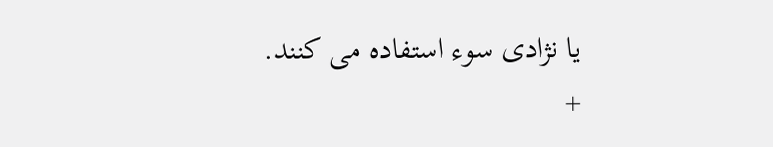یا نژادی سوء استفاده می کنند.
+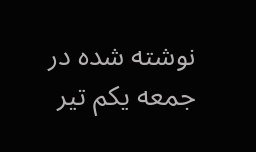نوشته شده در  جمعه یکم تیر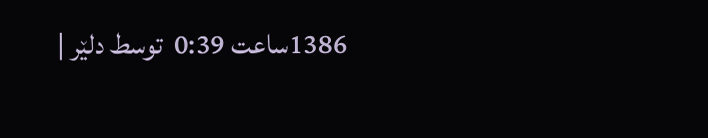1386ساعت 0:39  توسط دلێر |